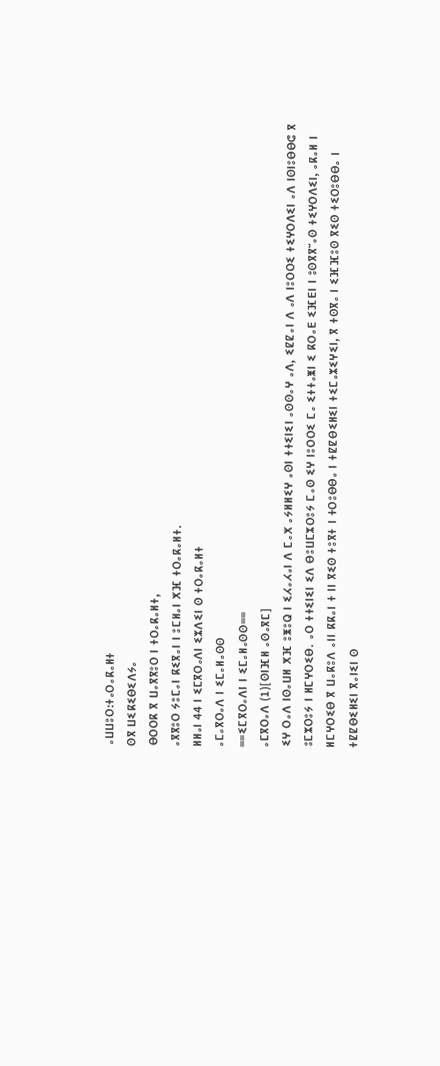ⴰⵡⵡⵓⵔ:ⵜⴰⵔⴰⴽⴰⵍⵜ
ⵙⴳ ⵡⵉⴽⵉⴱⵉⴷⵢⴰ
ⴱⵔⵔⴽ ⴳ ⵡⴰⴳⴳⵓⵔ ⵏ ⵜⵔⴰⴽⴰⵍⵜ,
ⴰⴳⴳⵓⵔ ⵢⵓⵎⴰⵏ ⴽⵉⴳⴰⵏ ⵏ ⵓⵎⵍⴰⵏ ⵅⴼ ⵜⵔⴰⴽⴰⵍⵜ.
ⵍⵍⴰⵏ 44 ⵏ ⵉⵎⴳⵔⴰⴷⵏ ⵉⵣⴷⵉⵏ ⵙ ⵜⵔⴰⴽⴰⵍⵜ
ⴰⵎⴰⴳⵔⴰⴷ ⵏ ⵉⵎⴰⵍⴰⵙⵙ
==ⵉⵎⴳⵔⴰⴷⵏ ⵏ ⵉⵎⴰⵍⴰⵙⵙ==
ⴰⵎⴳⵔⴰⴷ (1)[ⵙⵏⴼⵍ ⴰⵙⴰⴳⵎ]
ⵉⵖ ⵔⴰⴷ ⵏⵙⴰⵡⵍ ⵅⴼ ⵓⵥⵓⵕ ⵏ ⵉⵃⴰⵃⴰⵏ ⴷ ⵎⴰⵅ ⴰⵢⵍⵍⵉⵖ ⴰⵙⵏ ⵜⵜⵉⵏⵉⵏ ⴰⵙⵙⴰⵖ ⴰⴷ, ⵉⵇⵇⴰⵏ ⴷ ⴰⴷ ⵏⵓⵔⵔⵉ ⵜⵉⵖⵔⴷⵉⵏ ⴰⴷ ⵏⵙⵏⵓⴱⴱⵛ ⴳ ⵓⵎⵣⵔⵓⵢ ⵏ ⵍⵎⵖⵔⵉⴱ. ⴰⵔ ⵜⵜⵉⵏⵉⵏ ⵉⴷ ⴱⵓⵡⵎⵣⵔⵓⵢ ⵎⴰⵙ ⵉⵖ ⵏⵓⵔⵔⵉ ⵎⴰ ⵉⵜⵜⴰⵥⵏ ⵉ ⴽⵔⴰⴹ ⵉⴼⴹⵏ ⵏ ⵓⵙⴳⴳⵯⴰⵙ ⵜⵉⵖⵔⴷⵉⵏ, ⴰⴽⴰⵍ ⵏ ⵍⵎⵖⵔⵉⴱ ⴳ ⵡⴰⴽⵓⴷ ⴰⵏⵏ ⴽⴽⴰⵏ ⵜ ⵏⵏ ⴳⵉⵙ ⵜⵓⴳⵜ ⵏ ⵜⵔⵓⴱⴱⴰ ⵏ ⵜⵇⵇⴱⵉⵍⵉⵏ ⵜⵉⵎⴰⵣⵉⵖⵉⵏ, ⴳ ⵜⵙⴳⴰ ⵏ ⵉⴼⴼⵓⵙ ⴳⵉⵙ ⵜⵉⵔⵓⴱⴱⴰ ⵏ ⵜⵇⵇⴱⵉⵍⵉⵏ ⴳⴰⵏⵉⵏ ⵙ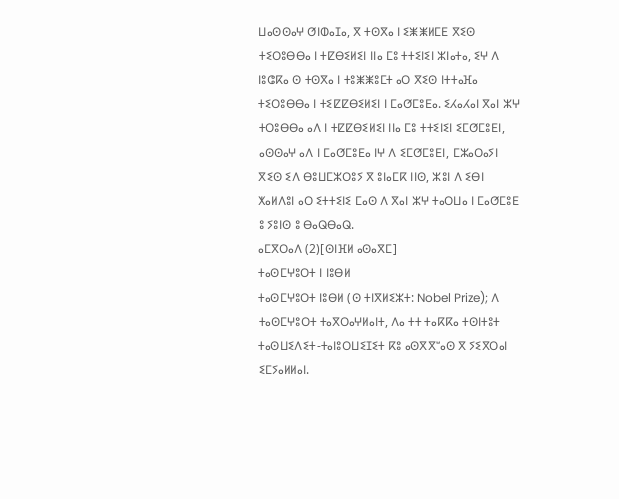ⵡⴰⵙⵙⴰⵖ ⵚⵏⵀⴰⵊⴰ, ⴳ ⵜⵙⴳⴰ ⵏ ⵉⵥⵥⵍⵎⴹ ⴳⵉⵙ ⵜⵉⵔⵓⴱⴱⴰ ⵏ ⵜⵇⴱⵉⵍⵉⵏ ⵏⵏⴰ ⵎⵓ ⵜⵜⵉⵏⵉⵏ ⵣⵏⴰⵜⴰ, ⵉⵖ ⴷ ⵏⵓⵛⴽⴰ ⵙ ⵜⵙⴳⴰ ⵏ ⵜⵓⵥⵥⵓⵎⵜ ⴰⵔ ⴳⵉⵙ ⵏⵜⵜⴰⴼⴰ ⵜⵉⵔⵓⴱⴱⴰ ⵏ ⵜⵉⵇⵇⴱⵉⵍⵉⵏ ⵏ ⵎⴰⵚⵎⵓⴹⴰ. ⵉⵃⴰⵃⴰⵏ ⴳⴰⵏ ⵣⵖ ⵜⵔⵓⴱⴱⴰ ⴰⴷ ⵏ ⵜⵇⵇⴱⵉⵍⵉⵏ ⵏⵏⴰ ⵎⵓ ⵜⵜⵉⵏⵉⵏ ⵉⵎⵚⵎⵓⴹⵏ, ⴰⵙⵙⴰⵖ ⴰⴷ ⵏ ⵎⴰⵚⵎⵓⴹⴰ ⵏⵖ ⴷ ⵉⵎⵚⵎⵓⴹⵏ, ⵎⵣⴰⵔⴰⵢⵏ ⴳⵉⵙ ⵉⴷ ⴱⵓⵡⵎⵣⵔⵓⵢ ⴳ ⵓⵏⴰⵎⴽ ⵏⵏⵙ, ⵣⵓⵏ ⴷ ⵉⴱⵏ ⵅⴰⵍⴷⵓⵏ ⴰⵔ ⵉⵜⵜⵉⵏⵉ ⵎⴰⵙ ⴷ ⴳⴰⵏ ⵣⵖ ⵜⴰⵔⵡⴰ ⵏ ⵎⴰⵚⵎⵓⴹ ⵓ ⵢⵓⵏⵙ ⵓ ⴱⴰⵕⴱⴰⵕ.
ⴰⵎⴳⵔⴰⴷ (2)[ⵙⵏⴼⵍ ⴰⵙⴰⴳⵎ]
ⵜⴰⵙⵎⵖⵓⵔⵜ ⵏ ⵏⵓⴱⵍ
ⵜⴰⵙⵎⵖⵓⵔⵜ ⵏⵓⴱⵍ (ⵙ ⵜⵏⴳⵍⵉⵣⵜ: Nobel Prize); ⴷ ⵜⴰⵙⵎⵖⵓⵔⵜ ⵜⴰⴳⵔⴰⵖⵍⴰⵏⵜ, ⴷⴰ ⵜⵜ ⵜⴰⴽⴽⴰ ⵜⵙⵏⵜⵓⵜ ⵜⴰⵙⵡⵉⴷⵉⵜ-ⵜⴰⵏⵓⵔⵡⵉⵊⵉⵜ ⴽⵓ ⴰⵙⴳⴳⵯⴰⵙ ⴳ ⵢⵉⴳⵔⴰⵏ ⵉⵎⵢⴰⵍⵍⴰⵏ.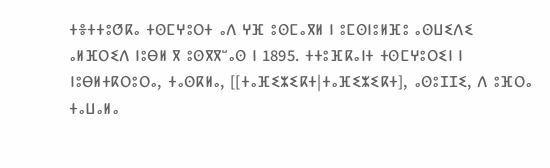ⵜⴻⵜⵜⵓⵚⴽⴰ ⵜⵙⵎⵖⵓⵔⵜ ⴰⴷ ⵖⴼ ⵓⵙⵎⴰⴳⵍ ⵏ ⵓⵎⵙⵏⵓⵍⴼⵓ ⴰⵙⵡⵉⴷⵉ ⴰⵍⴼⵔⵉⴷ ⵏⵓⴱⵍ ⴳ ⵓⵙⴳⴳⵯⴰⵙ ⵏ 1895. ⵜⵜⵓⴼⴽⴰⵏⵜ ⵜⵙⵎⵖⵓⵔⵉⵏ ⵏ ⵏⵓⴱⵍⵜⴽⵔⵓⵔⴰ, ⵜⴰⵙⴽⵍⴰ, [[ⵜⴰⴼⵉⵣⵉⴽⵜ|ⵜⴰⴼⵉⵣⵉⴽⵜ], ⴰⵙⵓⵊⵊⵉ, ⴷ ⵓⴼⵔⴰ ⵜⴰⵡⴰⵍⴰ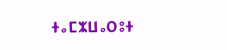ⵜⴰⵎⵣⵡⴰⵔⵓⵜ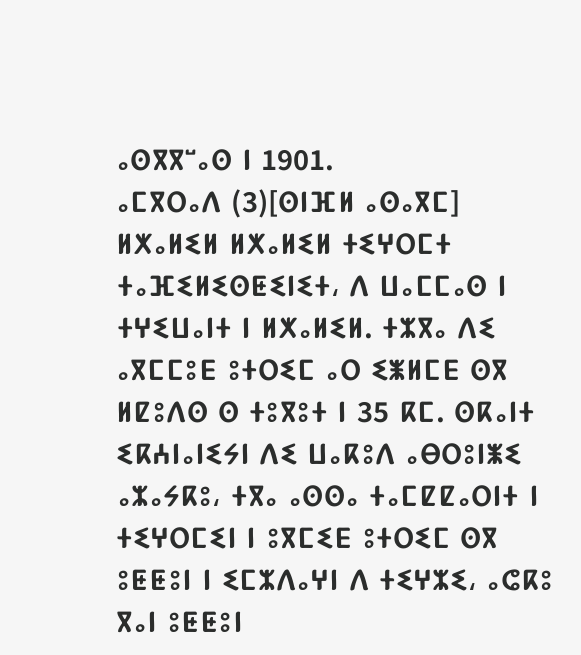ⴰⵙⴳⴳⵯⴰⵙ ⵏ 1901.
ⴰⵎⴳⵔⴰⴷ (3)[ⵙⵏⴼⵍ ⴰⵙⴰⴳⵎ]
ⵍⵅⴰⵍⵉⵍ ⵍⵅⴰⵍⵉⵍ ⵜⵉⵖⵔⵎⵜ ⵜⴰⴼⵉⵍⵉⵙⵟⵉⵏⵉⵜ، ⴷ ⵡⴰⵎⵎⴰⵙ ⵏ ⵜⵖⵉⵡⴰⵏⵜ ⵏ ⵍⵅⴰⵍⵉⵍ. ⵜⵣⴳⴰ ⴷⵉ ⴰⴳⵎⵎⵓⴹ ⵓⵜⵔⵉⵎ ⴰⵔ ⵉⵥⵍⵎⴹ ⵙⴳ ⵍⵇⵓⴷⵙ ⵙ ⵜⵓⴳⵓⵜ ⵏ 35 ⴽⵎ. ⵙⴽⴰⵏⵜ ⵉⴽⵄⵏⴰⵏⵉⵢⵏ ⴷⵉ ⵡⴰⴽⵓⴷ ⴰⴱⵔⵓⵏⵥⵉ ⴰⵣⴰⵢⴽⵓ، ⵜⴳⴰ ⴰⵙⵙⴰ ⵜⴰⵎⵇⵇⴰⵔⵏⵜ ⵏ ⵜⵉⵖⵔⵎⵉⵏ ⵏ ⵓⴳⵎⵉⴹ ⵓⵜⵔⵉⵎ ⵙⴳ ⵓⵟⵟⵓⵏ ⵏ ⵉⵎⵣⴷⴰⵖⵏ ⴷ ⵜⵉⵖⵣⵉ، ⴰⵛⴽⵓ ⴳⴰⵏ ⵓⵟⵟⵓⵏ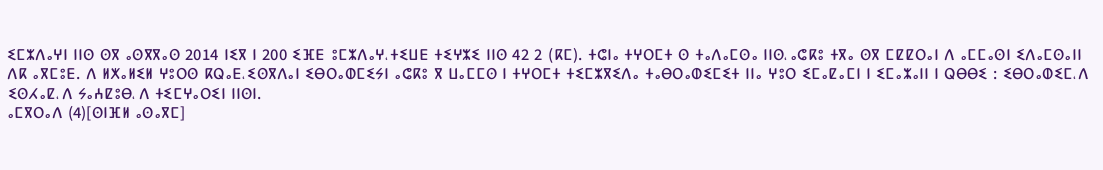ⵉⵎⵣⴷⴰⵖⵏ ⵏⵏⵙ ⵙⴳ ⴰⵙⴳⴳⴰⵙ 2014 ⵏⵉⴳ ⵏ 200 ⵉⴼⴹ ⵓⵎⵣⴷⴰⵖ، ⵜⵉⵡⴹ ⵜⵉⵖⵣⵉ ⵏⵏⵙ 42 2 (ⴽⵎ). ⵜⵛⵏⴰ ⵜⵖⵔⵎⵜ ⵙ ⵜⴰⴷⴰⵎⵙⴰ ⵏⵏⵙ، ⴰⵛⴽⵓ ⵜⴳⴰ ⵙⴳ ⵎⵇⵇⵔⴰⵏ ⴷ ⴰⵎⵎⴰⵙⵏ ⵉⴷⴰⵎⵙⴰⵏⵏ ⴷⴽ ⴰⴳⵎⵓⴹ. ⴷ ⵍⵅⴰⵍⵉⵍ ⵖⵓⵔⵙ ⴽⵕⴰⴹ، ⵉⵙⴳⴷⴰⵏ ⵉⴱⵔⴰⵀⵎⵉⵢⵏ ⴰⵛⴽⵓ ⴳ ⵡⴰⵎⵎⵙ ⵏ ⵜⵖⵔⵎⵜ ⵜⵉⵎⵣⴳⵉⴷⴰ ⵜⴰⴱⵔⴰⵀⵉⵎⵉⵜ ⵏⵏⴰ ⵖⵓⵔ ⵉⵎⴰⵇⴰⵎⵏ ⵏ ⵉⵎⴰⵣⴰⵏⵏ ⵏ ⵕⴱⴱⵉ : ⵉⴱⵔⴰⵀⵉⵎ، ⴷ ⵉⵙⵃⴰⵇ، ⴷ ⵢⴰⵄⵇⵓⴱ، ⴷ ⵜⵉⵎⵖⴰⵔⵉⵏ ⵏⵏⵙⵏ.
ⴰⵎⴳⵔⴰⴷ (4)[ⵙⵏⴼⵍ ⴰⵙⴰⴳⵎ]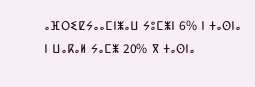ⴰⴼⵔⵉⵇⵢⴰⴰⵎⵏⵥⴰⵡ ⵢⵓⵎⵥⵏ 6% ⵏ ⵜⴰⵙⵏⴰ ⵏ ⵡⴰⴽⴰⵍ ⵢⴰⵎⵥ 20% ⴳ ⵜⴰⵙⵏⴰ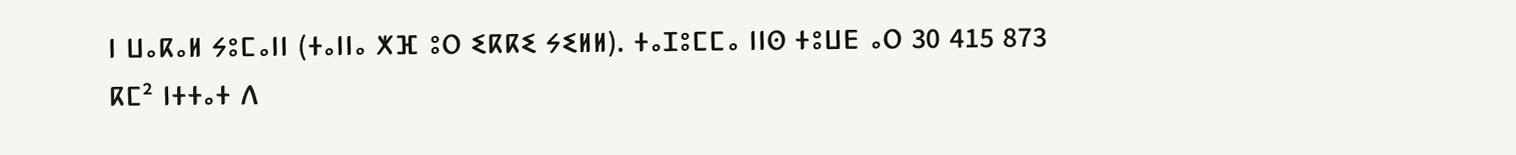ⵏ ⵡⴰⴽⴰⵍ ⵢⵓⵎⴰⵏⵏ (ⵜⴰⵏⵏⴰ ⵅⴼ ⵓⵔ ⵉⴽⴽⵉ ⵢⵉⵍⵍ). ⵜⴰⵊⵓⵎⵎⴰ ⵏⵏⵙ ⵜⵓⵡⴹ ⴰⵔ 30 415 873 ⴽⵎ² ⵏⵜⵜⴰⵜ ⴷ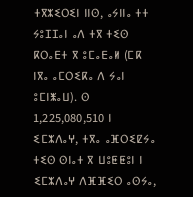ⵜⴳⵣⵉⵔⵉⵏ ⵏⵏⵙ, ⴰⵢⵏⵏⴰ ⵜⵜ ⵢⵓⵊⵊⴰⵏ ⴰⴷ ⵜⴳ ⵜⵉⵙ ⴽⵔⴰⴹⵜ ⴳ ⵓⵎⴰⴹⴰⵍ (ⵎⴽ ⵏⴳⴰ ⴰⵎⵔⵉⴽⴰ ⴷ ⵢⴰⵏ ⵓⵎⵏⵥⴰⵡ). ⵙ 1,225,080,510 ⵏ ⵉⵎⵣⴷⴰⵖ, ⵜⴳⴰ ⴰⴼⵔⵉⵇⵢⴰ ⵜⵉⵙ ⵙⵏⴰⵜ ⴳ ⵡⵓⵟⵟⵓⵏ ⵏ ⵉⵎⵣⴷⴰⵖ ⴷⴼⴼⵉⵔ ⴰⵙⵢⴰ,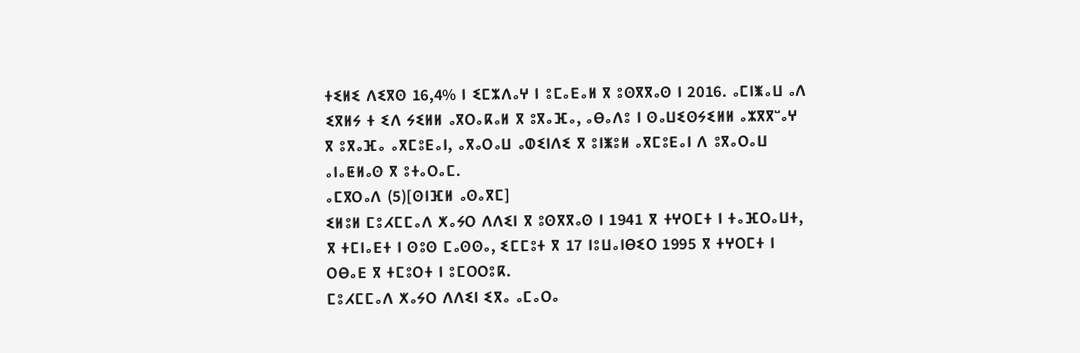ⵜⵉⵍⵉ ⴷⵉⴳⵙ 16,4% ⵏ ⵉⵎⵣⴷⴰⵖ ⵏ ⵓⵎⴰⴹⴰⵍ ⴳ ⵓⵙⴳⴳⴰⵙ ⵏ 2016. ⴰⵎⵏⵥⴰⵡ ⴰⴷ ⵉⴳⵍⵢ ⵜ ⵉⴷ ⵢⵉⵍⵍ ⴰⴳⵔⴰⴽⴰⵍ ⴳ ⵓⴳⴰⴼⴰ, ⴰⴱⴰⴷⵓ ⵏ ⵙⴰⵡⵉⵙⵢⵉⵍⵍ ⴰⵣⴳⴳⵯⴰⵖ ⴳ ⵓⴳⴰⴼⴰ ⴰⴳⵎⵓⴹⴰⵏ, ⴰⴳⴰⵔⴰⵡ ⴰⵀⵉⵏⴷⵉ ⴳ ⵓⵏⵥⵓⵍ ⴰⴳⵎⵓⴹⴰⵏ ⴷ ⵓⴳⴰⵔⴰⵡ ⴰⵏⴰⵟⵍⴰⵙ ⴳ ⵓⵜⴰⵔⴰⵎ.
ⴰⵎⴳⵔⴰⴷ (5)[ⵙⵏⴼⵍ ⴰⵙⴰⴳⵎ]
ⵉⵍⵓⵍ ⵎⵓⵃⵎⵎⴰⴷ ⵅⴰⵢⵔ ⴷⴷⵉⵏ ⴳ ⵓⵙⴳⴳⴰⵙ ⵏ 1941 ⴳ ⵜⵖⵔⵎⵜ ⵏ ⵜⴰⴼⵔⴰⵡⵜ, ⴳ ⵜⵎⵏⴰⴹⵜ ⵏ ⵙⵓⵙ ⵎⴰⵙⵙⴰ, ⵉⵎⵎⵓⵜ ⴳ 17 ⵏⵓⵡⴰⵏⴱⵉⵔ 1995 ⴳ ⵜⵖⵔⵎⵜ ⵏ ⵔⴱⴰⴹ ⴳ ⵜⵎⵓⵔⵜ ⵏ ⵓⵎⵔⵔⵓⴽ.
ⵎⵓⵃⵎⵎⴰⴷ ⵅⴰⵢⵔ ⴷⴷⵉⵏ ⵉⴳⴰ ⴰⵎⴰⵔⴰ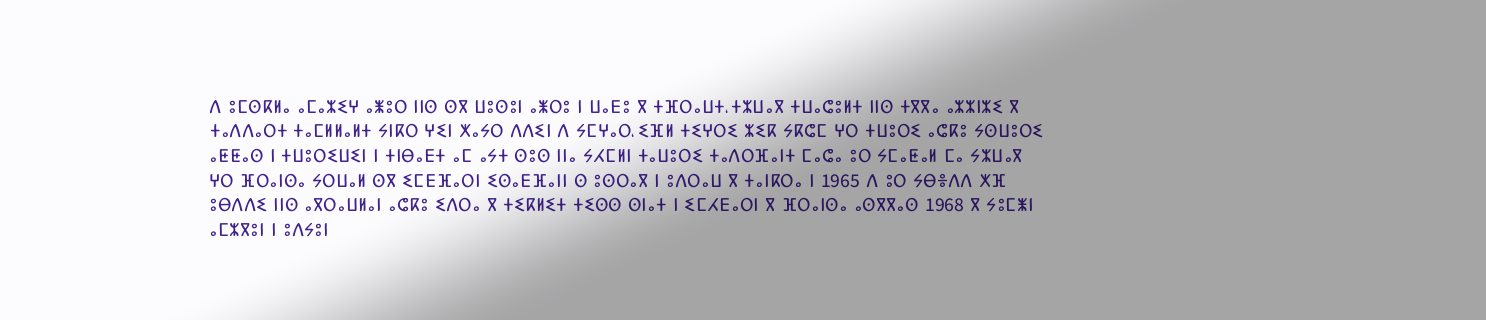ⴷ ⵓⵎⵙⴽⵍⴰ ⴰⵎⴰⵣⵉⵖ ⴰⵥⵓⵔ ⵏⵏⵙ ⵙⴳ ⵡⵓⵙⵓⵏ ⴰⵥⵔⵓ ⵏ ⵡⴰⴹⵓ ⴳ ⵜⴼⵔⴰⵡⵜ، ⵜⵣⵡⴰⴳ ⵜⵡⴰⵛⵓⵍⵜ ⵏⵏⵙ ⵜⴳⴳⴰ ⴰⵣⵣⵏⵣⵉ ⴳ ⵜⴰⴷⴷⴰⵔⵜ ⵜⴰⵎⵍⵍⴰⵍⵜ ⵢⵏⴽⵔ ⵖⵉⵏ ⵅⴰⵢⵔ ⴷⴷⵉⵏ ⴷ ⵢⵎⵖⴰⵔ، ⵉⴼⵍ ⵜⵉⵖⵔⵉ ⵣⵉⴽ ⵢⴽⵛⵎ ⵖⵔ ⵜⵡⵓⵔⵉ ⴰⵛⴽⵓ ⵢⵙⵡⵓⵔⵉ ⴰⵟⵟⴰⵙ ⵏ ⵜⵡⵓⵔⵉⵡⵉⵏ ⵏ ⵜⵏⴱⴰⴹⵜ ⴰⵎ ⴰⵢⵜ ⵙⵓⵙ ⵏⵏⴰ ⵢⵃⵎⵍⵏ ⵜⴰⵡⵓⵔⵉ ⵜⴰⴷⵔⴼⴰⵏⵜ ⵎⴰⵛⴰ ⵓⵔ ⵢⵎⴰⵟⴰⵍ ⵎⴰ ⵢⵣⵡⴰⴳ ⵖⵔ ⴼⵔⴰⵏⵙⴰ ⵢⵔⵡⴰⵍ ⵙⴳ ⵉⵎⴹⴼⴰⵔⵏ ⵉⵙⴰⴹⴼⴰⵏⵏ ⵙ ⵓⵙⵔⴰⴳ ⵏ ⵓⴷⵔⴰⵡ ⴳ ⵜⴰⵏⴽⵔⴰ ⵏ 1965 ⴷ ⵓⵔ ⵢⴱⴻⴷⴷ ⵅⴼ ⵓⴱⴷⴷⵉ ⵏⵏⵙ ⴰⴳⵔⴰⵡⵍⴰⵏ ⴰⵛⴽⵓ ⵉⴷⵔⴰ ⴳ ⵜⵉⴽⵍⵉⵜ ⵜⵉⵙⵙ ⵙⵏⴰⵜ ⵏ ⵉⵎⵃⴹⴰⵔⵏ ⴳ ⴼⵔⴰⵏⵙⴰ ⴰⵙⴳⴳⴰⵙ 1968 ⴳ ⵢⵓⵎⵥⵏ ⴰⵎⵣⴳⵓⵏ ⵏ ⵓⴷⵢⵓⵏ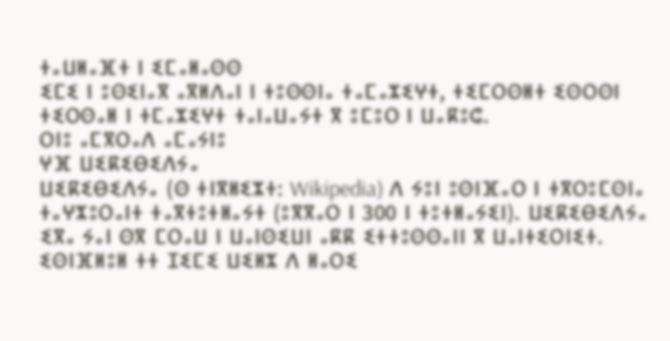ⵜⴰⵡⵍⴰⴼⵜ ⵏ ⵉⵎⴰⵍⴰⵙⵙ
ⵉⵎⵉ ⵏ ⵓⵙⵉⵏⴰⴳ ⴰⴳⵍⴷⴰⵏ ⵏ ⵜⵓⵙⵙⵏⴰ ⵜⴰⵎⴰⵣⵉⵖⵜ, ⵜⵉⵎⵔⵙⵍⵜ ⵉⵙⵔⵙⵏ ⵜⵉⵔⵙⴰⵍ ⵏ ⵜⵎⴰⵣⵉⵖⵜ ⵜⴰⵏⴰⵡⴰⵢⵜ ⴳ ⵓⵎⵓⵔ ⵏ ⵡⴰⴽⵓⵛ.
ⵔⵏⵓ ⴰⵎⴳⵔⴰⴷ ⴰⵎⴰⵢⵏⵓ
ⵖⴼ ⵡⵉⴽⵉⴱⵉⴷⵢⴰ
ⵡⵉⴽⵉⴱⵉⴷⵢⴰ (ⵙ ⵜⵏⴳⵍⵉⵣⵜ: Wikipedia) ⴷ ⵢⵓⵏ ⵓⵙⵏⴼⴰⵔ ⵏ ⵜⴳⵔⵓⵎⵙⵏⴰ ⵜⴰⵖⵣⵓⵔⴰⵏⵜ ⵜⴰⴳⵜⵓⵜⵍⴰⵢⵜ (ⵓⴳⴳⴰⵔ ⵏ 300 ⵏ ⵜⵓⵜⵍⴰⵢⵉⵏ). ⵡⵉⴽⵉⴱⵉⴷⵢⴰ ⵉⴳⴰ ⵢⴰⵏ ⵙⴳ ⵎⵔⴰⵡ ⵏ ⵡⴰⵏⵙⵉⵡⵏ ⴰⴽⴽ ⵉⵜⵜⵓⵙⵙⴰⵏⵏ ⴳ ⵡⴰⵏⵜⵉⵔⵏⵉⵜ. ⵉⵙⵏⴼⵍⵓⵍ ⵜⵜ ⵊⵉⵎⵉ ⵡⵉⵍⵣ ⴷ ⵍⴰⵔⵉ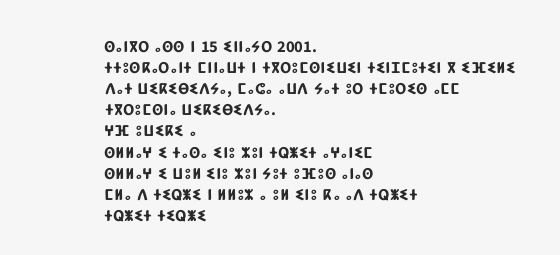ⵙⴰⵏⴳⵔ ⴰⵙⵙ ⵏ 15 ⵉⵏⵏⴰⵢⵔ 2001.
ⵜⵜⵓⵙⴽⴰⵔⴰⵏⵜ ⵎⵏⵏⴰⵡⵜ ⵏ ⵜⴳⵔⵓⵎⵙⵏⵉⵡⵉⵏ ⵜⵉⵏⵊⵎⵓⵜⵉⵏ ⴳ ⵉⴼⵉⵍⵉ ⴷⴰⵜ ⵡⵉⴽⵉⴱⵉⴷⵢⴰ, ⵎⴰⵛⴰ ⴰⵡⴷ ⵢⴰⵜ ⵓⵔ ⵜⵎⵓⵔⵉⵙ ⴰⵎⵎ ⵜⴳⵔⵓⵎⵙⵏⴰ ⵡⵉⴽⵉⴱⵉⴷⵢⴰ.
ⵖⴼ ⵓⵡⵉⴽⵉ ⴰ
ⵙⵍⵍⴰⵖ ⵉ ⵜⴰⵙⴰ ⵉⵏⵓ ⵣⵓⵏ ⵜⵕⵥⵉⵜ ⴰⵖⴰⵏⵉⵎ
ⵙⵍⵍⴰⵖ ⵉ ⵡⵓⵍ ⵉⵏⵓ ⵣⵓⵏ ⵢⵓⵜ ⵓⴼⵓⵙ ⴰⵏⴰⵙ
ⵎⵍⴰ ⴷ ⵜⵉⵕⵥⵉ ⵏ ⵍⵍⵓⵣ ⴰ ⵓⵍ ⵉⵏⵓ ⴽⴰ ⴰⴷ ⵜⵕⵥⵉⵜ
ⵜⵕⵥⵉⵜ ⵜⵉⵕⵥⵉ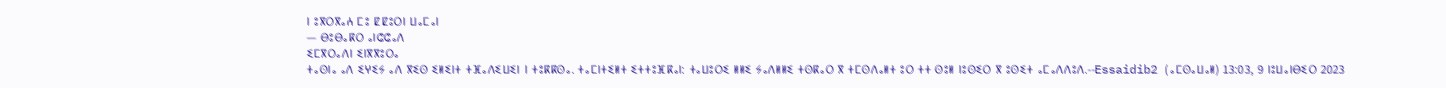ⵏ ⵓⴳⵔⴳⴰⵄ ⵎⵓ ⵇⵇⵓⵔⵏ ⵡⴰⵎⴰⵏ
— ⴱⵓⴱⴰⴽⵔ ⴰⵏⵛⵛⴰⴷ
ⵉⵎⴳⵔⴰⴷⵏ ⵉⵏⴳⴳⵓⵔⴰ
ⵜⴰⵙⵏⴰ ⴰⴷ ⵉⵖⵉⵢ ⴰⴷ ⴳⵉⵙ ⵉⵍⵉⵏⵜ ⵜⴼⴰⴷⵉⵡⵉⵏ ⵏ ⵜⵓⴽⴽⵙⴰ. ⵜⴰⵎⵏⵜⵉⵍⵜ ⵉⵜⵜⵓⴼⴽⴰⵏ: ⵜⴰⵡⵓⵔⵉ ⵍⵍⵉ ⵢⴰⴷⵍⵍⵉ ⵜⵙⴽⴰⵔ ⴳ ⵜⵎⵙⴷⴰⵍⵜ ⵓⵔ ⵜⵜ ⵙⵓⵍ ⵏⵓⵙⵉⵔ ⴳ ⵓⵙⵉⵜ ⴰⵎⴰⴷⴷⵓⴷ.--Essaidib2 (ⴰⵎⵙⴰⵡⴰⵍ) 13:03, 9 ⵏⵓⵡⴰⵏⴱⵉⵔ 2023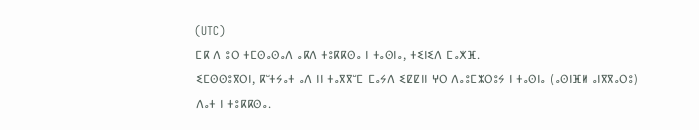(UTC)
ⵎⴽ ⴷ ⵓⵔ ⵜⵎⵙⴰⵙⴰⴷ ⴰⴽⴷ ⵜⵓⴽⴽⵙⴰ ⵏ ⵜⴰⵙⵏⴰ, ⵜⵉⵏⵉⴷ ⵎⴰⵅⴼ.
ⵉⵎⵙⵙⵓⴳⵔⵏ, ⴽⵯⵜⵢⴰⵜ ⴰⴷ ⵏⵏ ⵜⴰⴳⴳⵯⵎ ⵎⴰⵢⴷ ⵉⵇⵇⵏⵏ ⵖⵔ ⴷⴰⵓⵎⵣⵔⵓⵢ ⵏ ⵜⴰⵙⵏⴰ (ⴰⵙⵏⴼⵍ ⴰⵏⴳⴳⴰⵔⵓ) ⴷⴰⵜ ⵏ ⵜⵓⴽⴽⵙⴰ.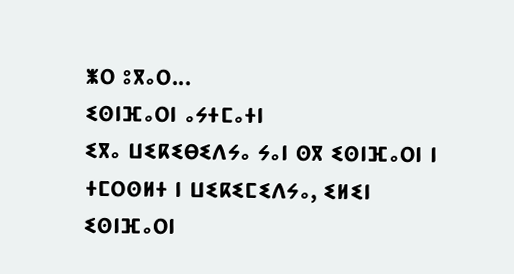ⵥⵔ ⵓⴳⴰⵔ...
ⵉⵙⵏⴼⴰⵔⵏ ⴰⵢⵜⵎⴰⵜⵏ
ⵉⴳⴰ ⵡⵉⴽⵉⴱⵉⴷⵢⴰ ⵢⴰⵏ ⵙⴳ ⵉⵙⵏⴼⴰⵔⵏ ⵏ ⵜⵎⵔⵙⵍⵜ ⵏ ⵡⵉⴽⵉⵎⵉⴷⵢⴰ, ⵉⵍⵉⵏ ⵉⵙⵏⴼⴰⵔⵏ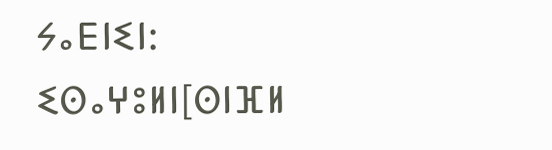ⵢⴰⴹⵏⵉⵏ:
ⵉⵙⴰⵖⵓⵍⵏ[ⵙⵏⴼⵍ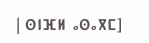| ⵙⵏⴼⵍ ⴰⵙⴰⴳⵎ]